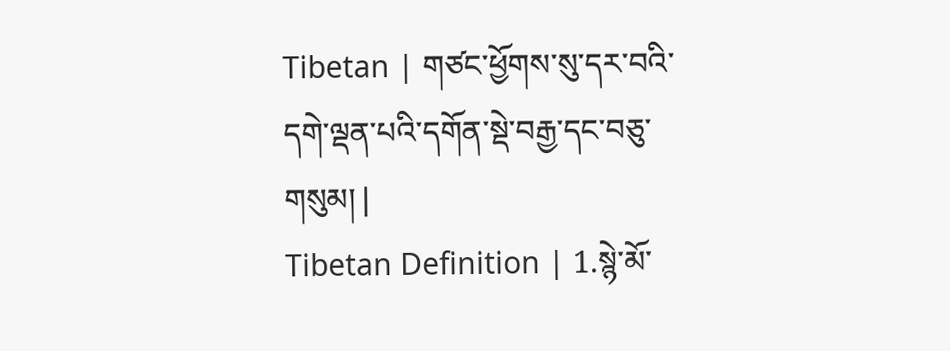Tibetan | གཙང་ཕྱོགས་སུ་དར་བའི་དགེ་ལྡན་པའི་དགོན་སྡེ་བརྒྱ་དང་བཅུ་གསུམ། |
Tibetan Definition | 1.སྙེ་མོ་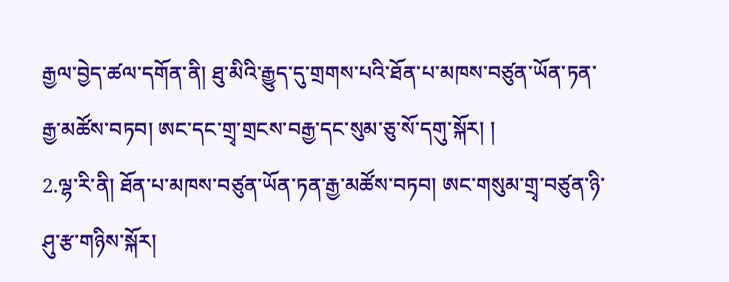རྒྱལ་བྱེད་ཚལ་དགོན་ནི། ཐུ་མིའི་རྒྱུད་དུ་གྲགས་པའི་ཐོན་པ་མཁས་བཙུན་ཡོན་ཏན་རྒྱ་མཚོས་བཏབ། ཨང་དང་གྲྭ་གྲངས་བརྒྱ་དང་སུམ་ཅུ་སོ་དགུ་སྐོར། །
2.ལྷ་རི་ནི། ཐོན་པ་མཁས་བཙུན་ཡོན་ཏན་རྒྱ་མཚོས་བཏབ། ཨང་གསུམ་གྲྭ་བཙུན་ཉི་ཤུ་རྩ་གཉིས་སྐོར།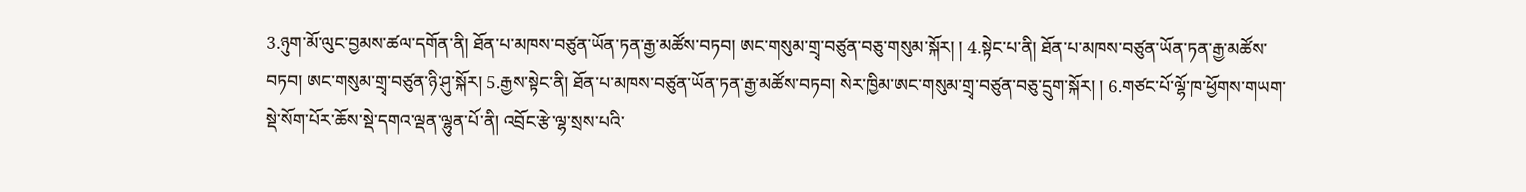3.ཉུག་མོ་ལུང་བྱམས་ཚལ་དགོན་ནི། ཐོན་པ་མཁས་བཙུན་ཡོན་ཏན་རྒྱ་མཚོས་བཏབ། ཨང་གསུམ་གྲྭ་བཙུན་བཅུ་གསུམ་སྐོར། ། 4.སྟེང་པ་ནི། ཐོན་པ་མཁས་བཙུན་ཡོན་ཏན་རྒྱ་མཚོས་བཏབ། ཨང་གསུམ་གྲྭ་བཙུན་ཉི་ཤུ་སྐོར། 5.རྒྱས་སྟེང་ནི། ཐོན་པ་མཁས་བཙུན་ཡོན་ཏན་རྒྱ་མཚོས་བཏབ། སེར་ཁྱིམ་ཨང་གསུམ་གྲྭ་བཙུན་བཅུ་དྲུག་སྐོར། ། 6.གཙང་པོ་ལྷོ་ཁ་ཕྱོགས་གཡག་སྡེ་སོག་པོར་ཆོས་སྡེ་དགའ་ལྡན་ལྷུན་པོ་ནི། འབྲོང་རྩེ་ལྷ་སྲས་པའི་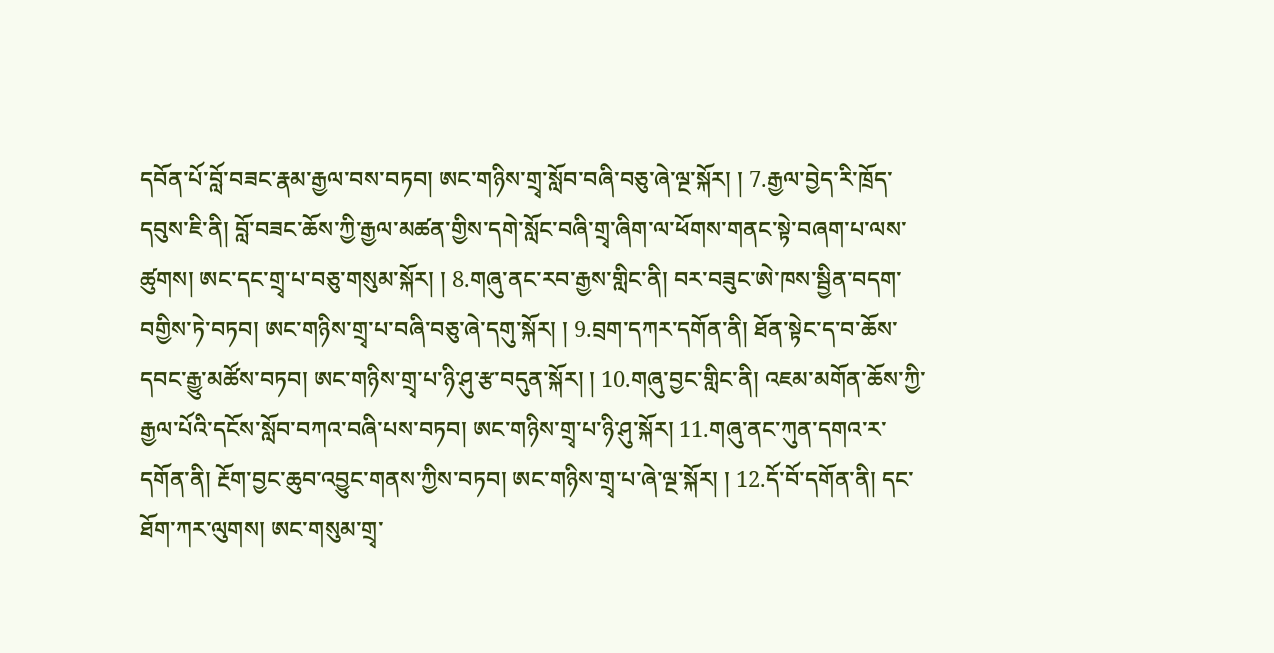དབོན་པོ་བློ་བཟང་རྣམ་རྒྱལ་བས་བཏབ། ཨང་གཉིས་གྲྭ་སློབ་བཞི་བཅུ་ཞེ་ལྔ་སྐོར། ། 7.རྒྱལ་བྱེད་རི་ཁྲོད་དབུས་ཇི་ནི། བློ་བཟང་ཆོས་ཀྱི་རྒྱལ་མཚན་གྱིས་དགེ་སློང་བཞི་གྲྭ་ཞིག་ལ་ཕོགས་གནང་སྟེ་བཞག་པ་ལས་ཚུགས། ཨང་དང་གྲྭ་པ་བཅུ་གསུམ་སྐོར། ། 8.གཞུ་ནང་རབ་རྒྱས་གླིང་ནི། བར་བཟུང་ཨེ་ཁས་སྦྱིན་བདག་བགྱིས་ཏེ་བཏབ། ཨང་གཉིས་གྲྭ་པ་བཞི་བཅུ་ཞེ་དགུ་སྐོར། ། 9.བྲག་དཀར་དགོན་ནི། ཐོན་སྟེང་ད་བ་ཆོས་དབང་རྒྱུ་མཚོས་བཏབ། ཨང་གཉིས་གྲྭ་པ་ཉི་ཤུ་རྩ་བདུན་སྐོར། ། 10.གཞུ་བྱང་གླིང་ནི། འཇམ་མགོན་ཆོས་ཀྱི་རྒྱལ་པོའི་དངོས་སློབ་བཀའ་བཞི་པས་བཏབ། ཨང་གཉིས་གྲྭ་པ་ཉི་ཤུ་སྐོར། 11.གཞུ་ནང་ཀུན་དགའ་ར་དགོན་ནི། རྔོག་བྱང་ཆུབ་འབྱུང་གནས་ཀྱིས་བཏབ། ཨང་གཉིས་གྲྭ་པ་ཞེ་ལྔ་སྐོར། ། 12.དོ་བོ་དགོན་ནི། དང་ཐོག་ཀར་ལུགས། ཨང་གསུམ་གྲྭ་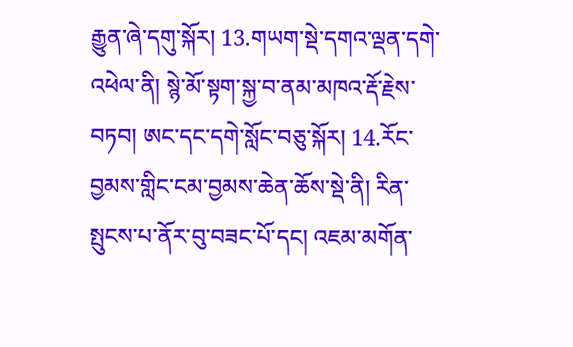རྒྱུན་ཞེ་དགུ་སྐོར། 13.གཡག་སྡེ་དགའ་ལྡན་དགེ་འཕེལ་ནི། སྙེ་མོ་སྟག་སྐྱ་བ་ནམ་མཁའ་རྡོ་རྗེས་བཏབ། ཨང་དང་དགེ་སློང་བཅུ་སྐོར། 14.རོང་བྱམས་གླིང་ངམ་བྱམས་ཆེན་ཆོས་སྡེ་ནི། རིན་སྤུངས་པ་ནོར་བུ་བཟང་པོ་དང། འཇམ་མགོན་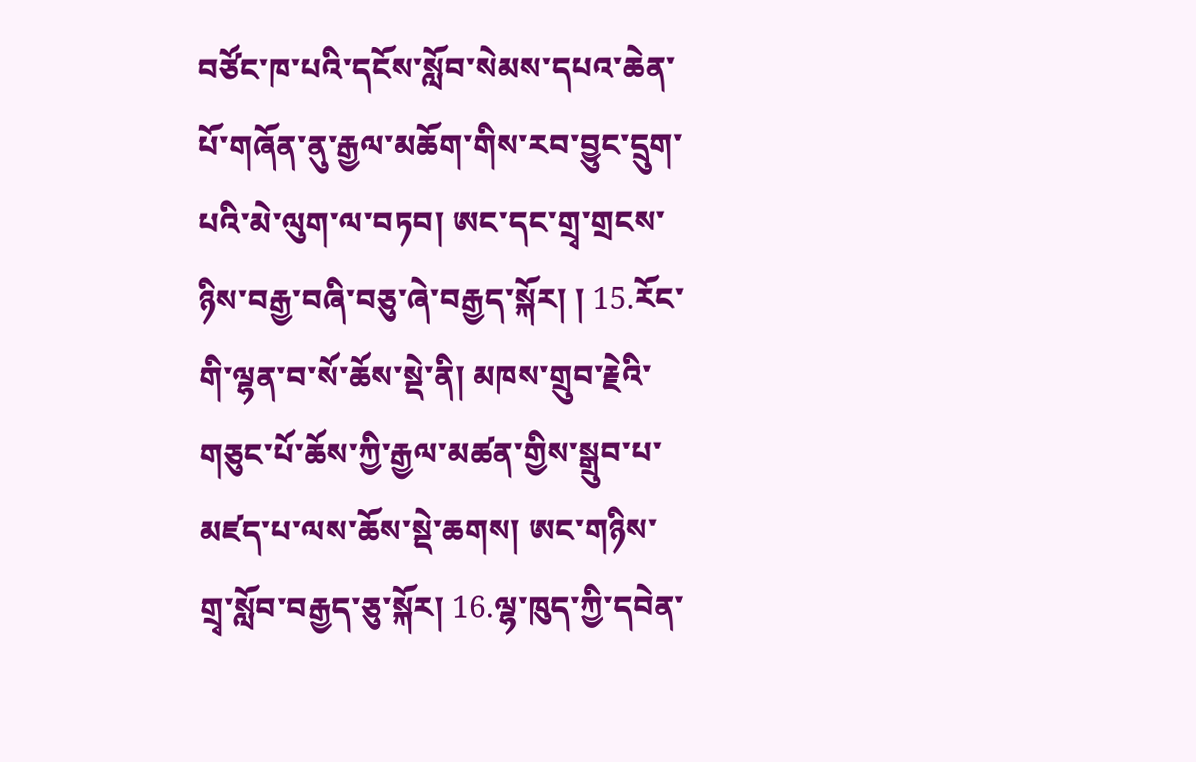བཙོང་ཁ་པའི་དངོས་སློབ་སེམས་དཔའ་ཆེན་པོ་གཞོན་ནུ་རྒྱལ་མཆོག་གིས་རབ་བྱུང་དྲུག་པའི་མེ་ལུག་ལ་བཏབ། ཨང་དང་གྲྭ་གྲངས་ཉིས་བརྒྱ་བཞི་བཅུ་ཞེ་བརྒྱད་སྐོར། ། 15.རོང་གི་ལྷན་བ་སོ་ཆོས་སྡེ་ནི། མཁས་གྲུབ་རྗེའི་གཅུང་པོ་ཆོས་ཀྱི་རྒྱལ་མཚན་གྱིས་སྒྲུབ་པ་མཛད་པ་ལས་ཆོས་སྡེ་ཆགས། ཨང་གཉིས་གྲྭ་སློབ་བརྒྱད་ཅུ་སྐོར། 16.ལྷ་ཁུད་ཀྱི་དབེན་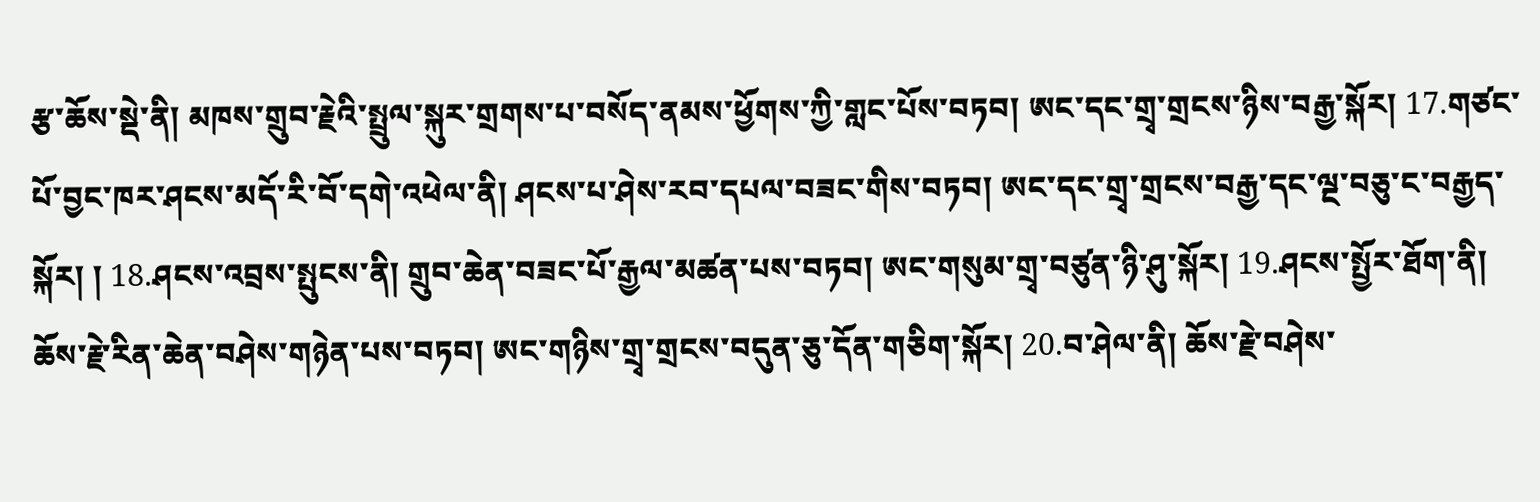རྩ་ཆོས་སྡེ་ནི། མཁས་གྲུབ་རྗེའི་སྤྲུལ་སྐུར་གྲགས་པ་བསོད་ནམས་ཕྱོགས་ཀྱི་གླང་པོས་བཏབ། ཨང་དང་གྲྭ་གྲངས་ཉིས་བརྒྱ་སྐོར། 17.གཙང་པོ་བྱང་ཁར་ཤངས་མདོ་རི་བོ་དགེ་འཕེལ་ནི། ཤངས་པ་ཤེས་རབ་དཔལ་བཟང་གིས་བཏབ། ཨང་དང་གྲྭ་གྲངས་བརྒྱ་དང་ལྔ་བཅུ་ང་བརྒྱད་སྐོར། ། 18.ཤངས་འབྲས་སྤུངས་ནི། གྲུབ་ཆེན་བཟང་པོ་རྒྱལ་མཚན་པས་བཏབ། ཨང་གསུམ་གྲྭ་བཙུན་ཉི་ཤུ་སྐོར། 19.ཤངས་སྤྱོར་ཐོག་ནི། ཆོས་རྗེ་རིན་ཆེན་བཤེས་གཉེན་པས་བཏབ། ཨང་གཉིས་གྲྭ་གྲངས་བདུན་ཅུ་དོན་གཅིག་སྐོར། 20.བ་ཤེལ་ནི། ཆོས་རྗེ་བཤེས་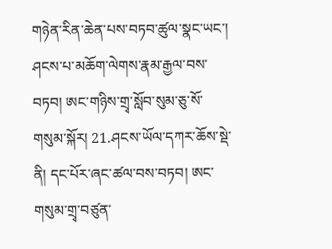གཉེན་རིན་ཆེན་པས་བཏབ་ཚུལ་སྣང་ཡང་། ཤངས་པ་མཆོག་ལེགས་རྣམ་རྒྱལ་བས་བཏབ། ཨང་གཉིས་གྲྭ་སློབ་སུམ་ཅུ་སོ་གསུམ་སྐོར། 21.ཤངས་ཡོལ་དཀར་ཆོས་སྡེ་ནི། དང་པོར་ཞང་ཚལ་བས་བཏབ། ཨང་གསུམ་གྲྭ་བཙུན་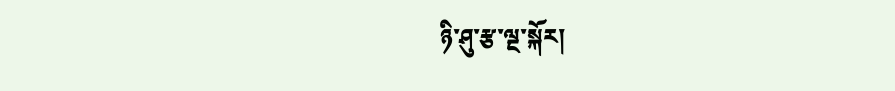ཉི་ཤུ་རྩ་ལྔ་སྐོར།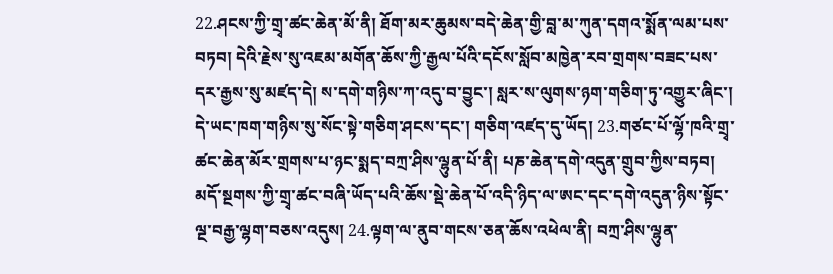22.ཤངས་ཀྱི་གྲྭ་ཚང་ཆེན་མོ་ནི། ཐོག་མར་ཆུམས་བདེ་ཆེན་གྱི་བླ་མ་ཀུན་དགའ་སྨོན་ལམ་པས་བཏབ། དེའི་རྗེས་སུ་འཇམ་མགོན་ཆོས་ཀྱི་རྒྱལ་པོའི་དངོས་སློབ་མཁྱེན་རབ་གྲགས་བཟང་པས་དར་རྒྱས་སུ་མཛད་དེ། ས་དགེ་གཉིས་ཀ་འདུ་བ་བྱུང་། སླར་ས་ལུགས་ཉག་གཅིག་ཏུ་འགྱུར་ཞིང་། དེ་ཡང་ཁག་གཉིས་སུ་སོང་སྟེ་གཅིག་ཤངས་དང་། གཅིག་འཛད་དུ་ཡོད། 23.གཙང་པོ་ལྷོ་ཁའི་གྲྭ་ཚང་ཆེན་མོར་གྲགས་པ་ཉང་སྨད་བཀྲ་ཤིས་ལྷུན་པོ་ནི། པཎ་ཆེན་དགེ་འདུན་གྲུབ་ཀྱིས་བཏབ། མདོ་སྔགས་ཀྱི་གྲྭ་ཚང་བཞི་ཡོད་པའི་ཆོས་སྡེ་ཆེན་པོ་འདི་ཉིད་ལ་ཨང་དང་དགེ་འདུན་ཉིས་སྟོང་ལྔ་བརྒྱ་ལྷག་བཅས་འདུས། 24.ལྟག་ལ་ནུབ་གངས་ཅན་ཆོས་འཕེལ་ནི། བཀྲ་ཤིས་ལྷུན་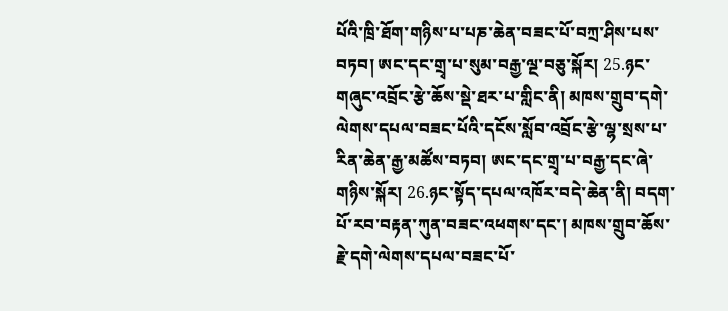པོའི་ཁྲི་ཐོག་གཉིས་པ་པཎ་ཆེན་བཟང་པོ་བཀྲ་ཤིས་པས་བཏབ། ཨང་དང་གྲྭ་པ་སུམ་བརྒྱ་ལྔ་བཅུ་སྐོར། 25.ཉང་གཞུང་འབྲོང་རྩེ་ཆོས་སྡེ་ཐར་པ་གླིང་ནི། མཁས་གྲུབ་དགེ་ལེགས་དཔལ་བཟང་པོའི་དངོས་སློབ་འབྲོང་རྩེ་ལྷ་སྲས་པ་རིན་ཆེན་རྒྱ་མཚོས་བཏབ། ཨང་དང་གྲྭ་པ་བརྒྱ་དང་ཞེ་གཉིས་སྐོར། 26.ཉང་སྟོད་དཔལ་འཁོར་བདེ་ཆེན་ནི། བདག་པོ་རབ་བརྟན་ཀུན་བཟང་འཕགས་དང་། མཁས་གྲུབ་ཆོས་རྗེ་དགེ་ལེགས་དཔལ་བཟང་པོ་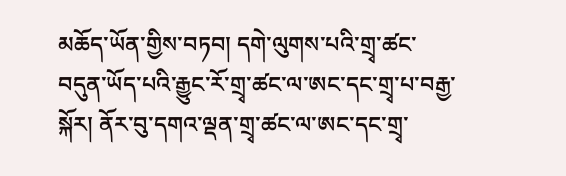མཆོད་ཡོན་གྱིས་བཏབ། དགེ་ལུགས་པའི་གྲྭ་ཚང་བདུན་ཡོད་པའི་རྒྱུང་རོ་གྲྭ་ཚང་ལ་ཨང་དང་གྲྭ་པ་བརྒྱ་སྐོར། ནོར་བུ་དགའ་ལྡན་གྲྭ་ཚང་ལ་ཨང་དང་གྲྭ་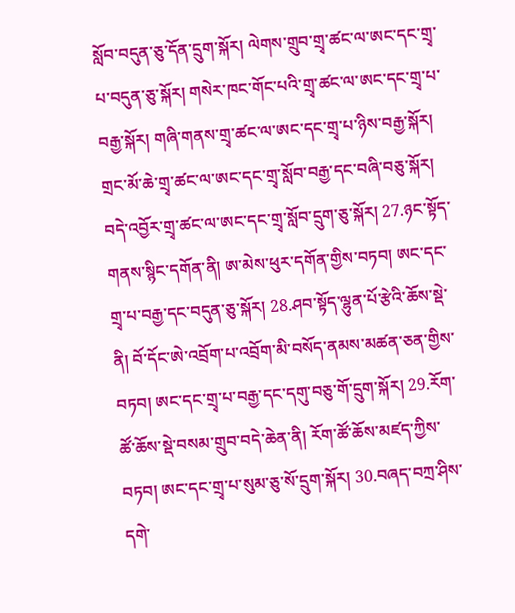སློབ་བདུན་ཅུ་དོན་དྲུག་སྐོར། ལེགས་གྲུབ་གྲྭ་ཚང་ལ་ཨང་དང་གྲྭ་པ་བདུན་ཅུ་སྐོར། གསེར་ཁང་གོང་པའི་གྲྭ་ཚང་ལ་ཨང་དང་གྲྭ་པ་བརྒྱ་སྐོར། གཞི་གནས་གྲྭ་ཚང་ལ་ཨང་དང་གྲྭ་པ་ཉིས་བརྒྱ་སྐོར། གྲང་མོ་ཆེ་གྲྭ་ཚང་ལ་ཨང་དང་གྲྭ་སློབ་བརྒྱ་དང་བཞི་བཅུ་སྐོར། བདེ་འབྱོར་གྲྭ་ཚང་ལ་ཨང་དང་གྲྭ་སློབ་དྲུག་ཅུ་སྐོར། 27.ཉང་སྟོད་གནས་སྙིང་དགོན་ནི། ཨ་མེས་ཕུར་དགོན་གྱིས་བཏབ། ཨང་དང་གྲྭ་པ་བརྒྱ་དང་བདུན་ཅུ་སྐོར། 28.ཤབ་སྟོད་ལྷུན་པོ་རྩེའི་ཆོས་སྡེ་ནི། བོ་དོང་ཨེ་འབྲོག་པ་འབྲོག་མི་བསོད་ནམས་མཚན་ཅན་གྱིས་བཏབ། ཨང་དང་གྲྭ་པ་བརྒྱ་དང་དགུ་བཅུ་གོ་དྲུག་སྐོར། 29.རོག་ཚོ་ཆོས་སྡེ་བསམ་གྲུབ་བདེ་ཆེན་ནི། རོག་ཚོ་ཆོས་མཛད་ཀྱིས་བཏབ། ཨང་དང་གྲྭ་པ་སུམ་ཅུ་སོ་དྲུག་སྐོར། 30.བཞད་བཀྲ་ཤིས་དགེ་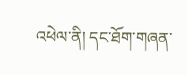འཕེལ་ནི། དང་ཐོག་གཞན་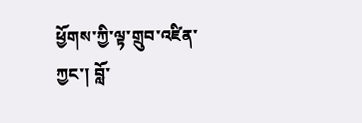ཕྱོགས་ཀྱི་ལྟ་གྲུབ་འཛིན་ཀྱང་། བློ་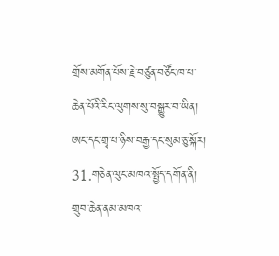གྲོས་མགོན་པོས་རྗེ་བཙུན་བཙོང་ཁ་པ་ཆེན་པོའི་རིང་ལུགས་སུ་བསྒྱུར་བ་ཡིན། ཨང་དང་གྲྭ་པ་ཉིས་བརྒྱ་དང་སུམ་ཅུ་སྐོར། 31.གཅེན་ལུང་མཁའ་སྤྱོད་དགོན་ནི། གྲུབ་ཆེན་ནམ་མཁའ་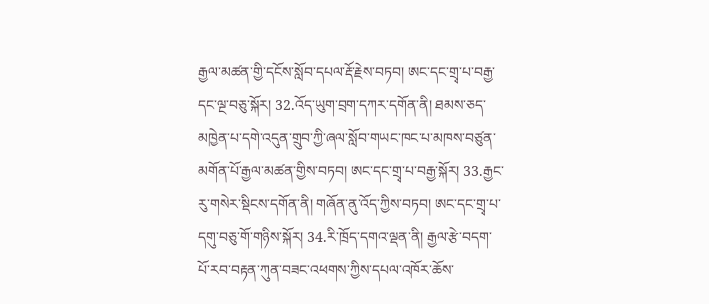རྒྱལ་མཚན་གྱི་དངོས་སློབ་དཔལ་རྡོ་རྗེས་བཏབ། ཨང་དང་གྲྭ་པ་བརྒྱ་དང་ལྔ་བཅུ་སྐོར། 32.འོད་ཡུག་བྲག་དཀར་དགོན་ནི། ཐམས་ཅད་མཁྱེན་པ་དགེ་འདུན་གྲུབ་ཀྱི་ཞལ་སློབ་གཡང་ཁང་པ་མཁས་བཙུན་མགོན་པོ་རྒྱལ་མཚན་གྱིས་བཏབ། ཨང་དང་གྲྭ་པ་བརྒྱ་སྐོར། 33.རྒྱང་རུ་གསེར་སྡིངས་དགོན་ནི། གཞོན་ནུ་འོད་ཀྱིས་བཏབ། ཨང་དང་གྲྭ་པ་དགུ་བཅུ་གོ་གཉིས་སྐོར། 34.རི་ཁྲོད་དགའ་ལྡན་ནི། རྒྱལ་རྩེ་བདག་པོ་རབ་བརྟན་ཀུན་བཟང་འཕགས་ཀྱིས་དཔལ་འཁོར་ཆོས་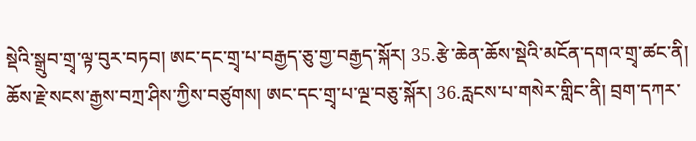སྡེའི་སྒྲུབ་གྲྭ་ལྟ་བུར་བཏབ། ཨང་དང་གྲྭ་པ་བརྒྱད་ཅུ་གྱ་བརྒྱད་སྐོར། 35.རྩེ་ཆེན་ཆོས་སྡེའི་མངོན་དགའ་གྲྭ་ཚང་ནི། ཆོས་རྗེ་སངས་རྒྱས་བཀྲ་ཤིས་ཀྱིས་བཙུགས། ཨང་དང་གྲྭ་པ་ལྔ་བཅུ་སྐོར། 36.རླངས་པ་གསེར་གླིང་ནི། བྲག་དཀར་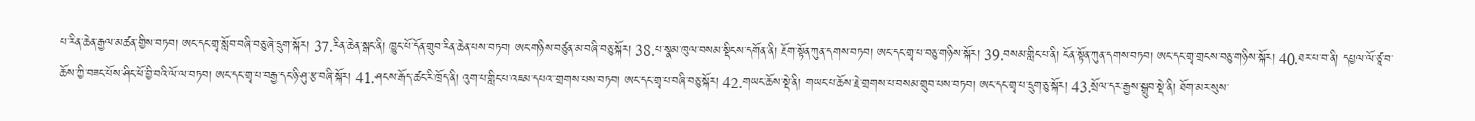པ་རིན་ཆེན་རྒྱལ་མཚན་གྱིས་བཏབ། ཨང་དང་གྲྭ་སློབ་བཞི་བཅུ་ཞེ་དྲུག་སྐོར། 37.རིན་ཆེན་སྒང་ནི། ཁྱུང་པོ་དོན་གྲུབ་རིན་ཆེན་པས་བཏབ། ཨང་གཉིས་བཙུན་མ་བཞི་བཅུ་སྐོར། 38.པ་སྣམ་ཁུལ་བསམ་སྡིངས་དགོན་ནི། རྔོག་སྟོན་ཀུན་དགས་བཏབ། ཨང་དང་གྲྭ་པ་བཅུ་གཉིས་སྐོར། 39.བསམ་གླིང་པ་ནི། ངོན་སྟོན་ཀུན་དགས་བཏབ། ཨང་དང་གྲྭ་གྲངས་བཅུ་གཉིས་སྐོར། 40.ཐར་པ་བ་ནི། དཔྱལ་ལོ་ཙཱ་བ་ཆོས་ཀྱི་བཟང་པོས་ཤིང་ཕོ་བྱི་བའི་ལོ་ལ་བཏབ། ཨང་དང་གྲྭ་པ་བརྒྱ་དང་ཉི་ཤུ་རྩ་བཞི་སྐོར། 41.ཤངས་རྒོད་ཚང་རི་ཁྲོད་ནི། འུག་པ་གླིང་པ་འཇམ་དཔའ་་གྲགས་པས་བཏབ། ཨང་དང་གྲྭ་པ་བཞི་བཅུ་སྐོར། 42.གཡང་ཆོས་སྡེ་ནི། གཡང་པ་ཆོས་རྗེ་གྲགས་པ་བསམ་གྲུབ་པས་བཏབ། ཨང་དང་གྲྭ་པ་དྲུག་ཅུ་སྐོར། 43.སྲོལ་དར་རྒྱས་སྒྲུབ་སྡེ་ནི། ཐོག་མར་སུས་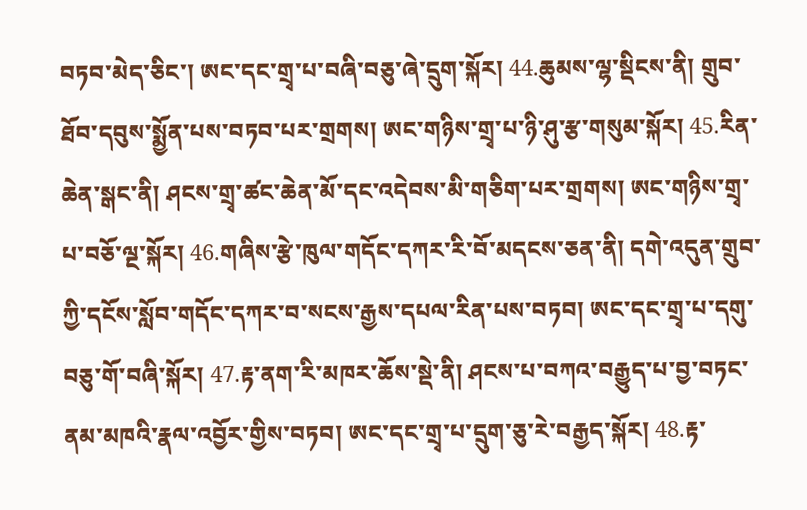བཏབ་མེད་ཅིང་། ཨང་དང་གྲྭ་པ་བཞི་བཅུ་ཞེ་དྲུག་སྐོར། 44.ཆུམས་ལྷ་སྡིངས་ནི། གྲུབ་ཐོབ་དབུས་སྨྱོན་པས་བཏབ་པར་གྲགས། ཨང་གཉིས་གྲྭ་པ་ཉི་ཤུ་རྩ་གསུམ་སྐོར། 45.རིན་ཆེན་སྒང་ནི། ཤངས་གྲྭ་ཚང་ཆེན་མོ་དང་འདེབས་མི་གཅིག་པར་གྲགས། ཨང་གཉིས་གྲྭ་པ་བཅོ་ལྔ་སྐོར། 46.གཞིས་རྩེ་ཁུལ་གདོང་དཀར་རི་བོ་མདངས་ཅན་ནི། དགེ་འདུན་གྲུབ་ཀྱི་དངོས་སློབ་གདོང་དཀར་བ་སངས་རྒྱས་དཔལ་རིན་པས་བཏབ། ཨང་དང་གྲྭ་པ་དགུ་བཅུ་གོ་བཞི་སྐོར། 47.རྟ་ནག་རི་མཁར་ཆོས་སྡེ་ནི། ཤངས་པ་བཀའ་བརྒྱུད་པ་བྱ་བཏང་ནམ་མཁའི་རྣལ་འབྱོར་གྱིས་བཏབ། ཨང་དང་གྲྭ་པ་དྲུག་ཅུ་རེ་བརྒྱད་སྐོར། 48.རྟ་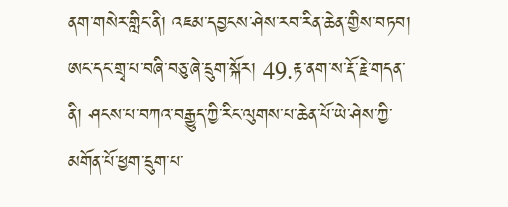ནག་གསེར་གླིང་ནི། འཇམ་དབྱངས་ཤེས་རབ་རིན་ཆེན་གྱིས་བཏབ། ཨང་དང་གྲྭ་པ་བཞི་བཅུ་ཞེ་དྲུག་སྐོར། 49.རྟ་ནག་ས་རྡོ་རྗེ་གདན་ནི། ཤངས་པ་བཀའ་བརྒྱུད་ཀྱི་རིང་ལུགས་པ་ཆེན་པོ་ཡེ་ཤེས་ཀྱི་མགོན་པོ་ཕྱག་དྲུག་པ་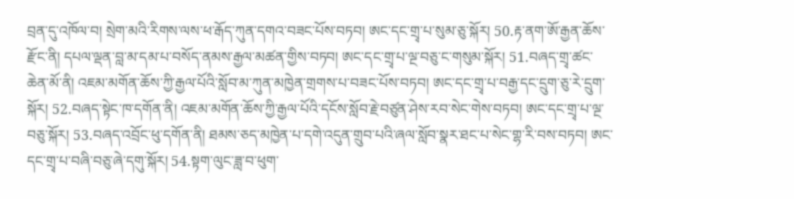བྲན་དུ་འཁོལ་བ། སྲེག་མའི་རིགས་ལས་ཕ་རྒོད་ཀུན་དགའ་བཟང་པོས་བཏབ། ཨང་དང་གྲྭ་པ་སུམ་ཅུ་སྐོར། 50.རྟ་ནག་ཨོ་རྒྱན་ཆོས་རྫོང་ནི། དཔལ་ལྡན་བླ་མ་དམ་པ་བསོད་ནམས་རྒྱལ་མཚན་གྱིས་བཏབ། ཨང་དང་གྲྭ་པ་ལྔ་བཅུ་ང་གསུམ་སྐོར། 51.བཞད་གྲྭ་ཚང་ཆེན་མོ་ནི། འཇམ་མགོན་ཆོས་ཀྱི་རྒྱལ་པོའི་སློབ་མ་ཀུན་མཁྱེན་གྲགས་པ་བཟང་པོས་བཏབ། ཨང་དང་གྲྭ་པ་བརྒྱ་དང་དྲུག་ཅུ་རེ་དྲུག་སྐོར། 52.བཞད་སྟེང་ཁ་དགོན་ནི། འཇམ་མགོན་ཆོས་ཀྱི་རྒྱལ་པོའི་དངོས་སློབ་རྗེ་བཙུན་ཤེས་རབ་སེང་གེས་བཏབ། ཨང་དང་གྲྭ་པ་ལྔ་བཅུ་སྐོར། 53.བཞད་འབྲོང་ཕུ་དགོན་ནི། ཐམས་ཅད་མཁྱེན་པ་དགེ་འདུན་གྲུབ་པའི་ཞལ་སློབ་སྣར་ཐང་པ་སེང་གྷ་རི་བས་བཏབ། ཨང་དང་གྲྭ་པ་བཞི་བཅུ་ཞེ་དགུ་སྐོར། 54.སྟག་ལུང་ཟླ་བ་ཕུག་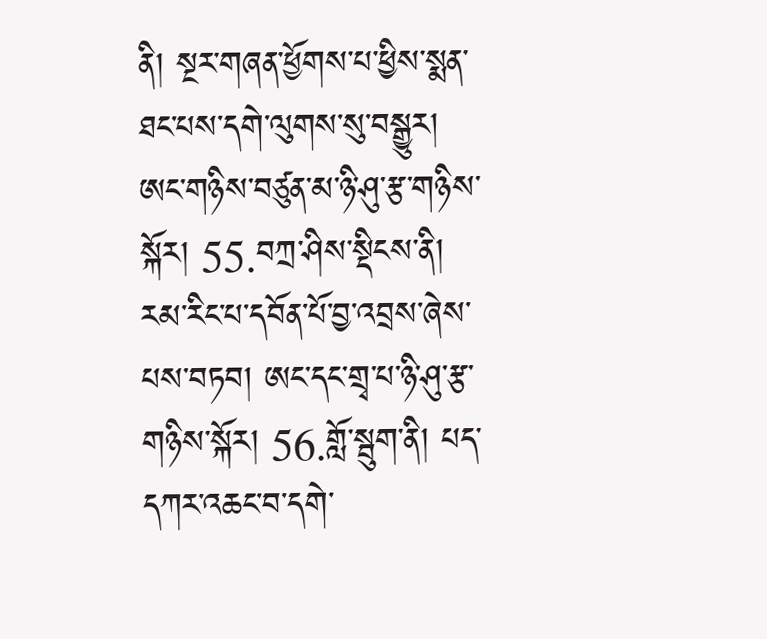ནི། སྔར་གཞན་ཕྱོགས་པ་ཕྱིས་སྨན་ཐང་པས་དགེ་ལུགས་སུ་བསྒྱུར། ཨང་གཉིས་བཙུན་མ་ཉི་ཤུ་རྩ་གཉིས་སྐོར། 55.བཀྲ་ཤིས་སྡིངས་ནི། རམ་རིང་པ་དབོན་པོ་བྱ་འབྲས་ཞེས་པས་བཏབ། ཨང་དང་གྲྭ་པ་ཉི་ཤུ་རྩ་གཉིས་སྐོར། 56.གློ་སྦུག་ནི། པད་དཀར་འཆང་བ་དགེ་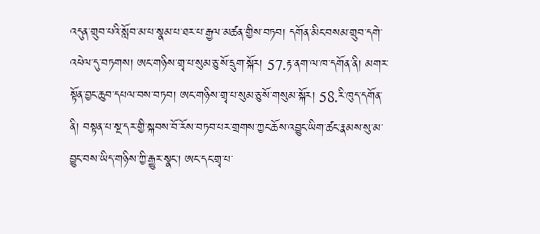འདུན་གྲུབ་པའི་སློབ་མ་པ་སྣམ་པ་ཐར་པ་རྒྱལ་མཚན་གྱིས་བཏབ། དགོན་མིང་བསམ་གྲུབ་དགེ་འཕེལ་དུ་བཏགས། ཨང་གཉིས་གྲྭ་པ་སུམ་ཅུ་སོ་དྲུག་སྐོར། 57.རྟ་ནག་ལ་ཁ་དགོན་ནི། མགར་སྟོན་བྱང་ཆུབ་དཔལ་བས་བཏབ། ཨང་གཉིས་གྲྭ་པ་སུམ་ཅུ་སོ་གསུམ་སྐོར། 58.རི་ཁུད་དགོན་ནི། བསྟན་པ་སྔ་དར་གྱི་སྐབས་བོ་རོས་བཏབ་པར་གྲགས་ཀྱང་ཆོས་འབྱུང་ཡིག་ཚང་རྣམས་སུ་མ་བྱུང་བས་ཡིད་གཉིས་ཀྱི་རྒྱུར་སྣང་། ཨང་དང་གྲྭ་པ་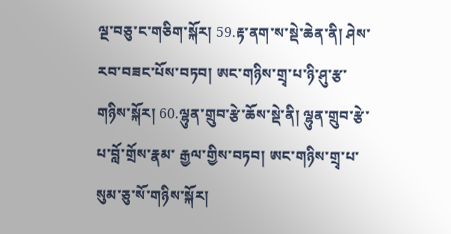ལྔ་བཅུ་ང་གཅིག་སྐོར། 59.རྟ་ནག་ས་སྡེ་ཆེན་ནི། ཤེས་རབ་བཟང་པོས་བཏབ། ཨང་གཉིས་གྲྭ་པ་ཉི་ཤུ་རྩ་གཉིས་སྐོར། 60.ལྷུན་གྲུབ་རྩེ་ཆོས་སྡེ་ནི། ལྷུན་གྲུབ་རྩེ་པ་བློ་གྲོས་རྣམ་ རྒྱལ་གྱིས་བཏབ། ཨང་གཉིས་གྲྭ་པ་སུམ་ཅུ་སོ་གཉིས་སྐོར།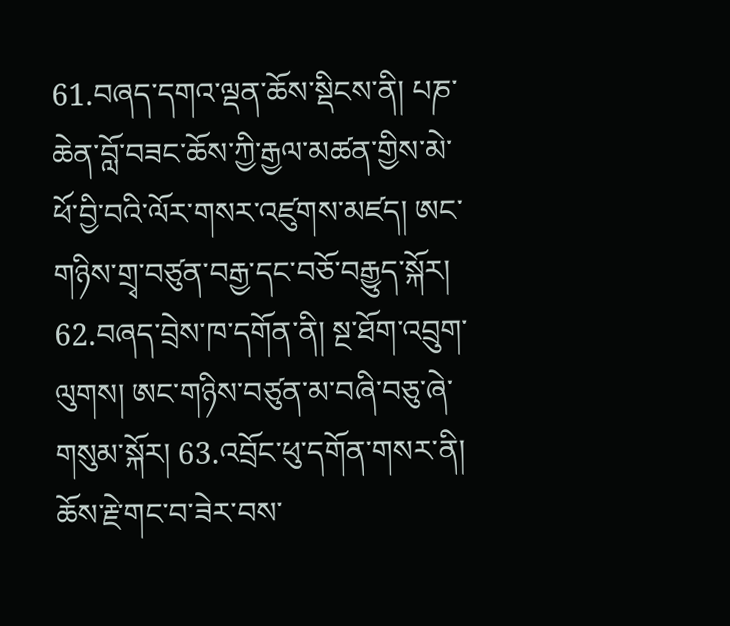61.བཞད་དགའ་ལྡན་ཆོས་སྡིངས་ནི། པཎ་ཆེན་བློ་བཟང་ཆོས་ཀྱི་རྒྱལ་མཚན་གྱིས་མེ་ཕོ་བྱི་བའི་ལོར་གསར་འཛུགས་མཛད། ཨང་གཉིས་གྲྭ་བཙུན་བརྒྱ་དང་བཅོ་བརྒྱུད་སྐོར། 62.བཞད་བྲེས་ཁ་དགོན་ནི། སྔ་ཐོག་འབྲུག་ལུགས། ཨང་གཉིས་བཙུན་མ་བཞི་བཅུ་ཞེ་གསུམ་སྐོར། 63.འབྲོང་ཕུ་དགོན་གསར་ནི། ཆོས་རྗེ་གང་བ་ཟེར་བས་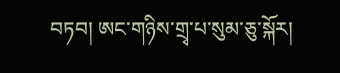བཏབ། ཨང་གཉིས་གྲྭ་པ་སུམ་ཅུ་སྐོར།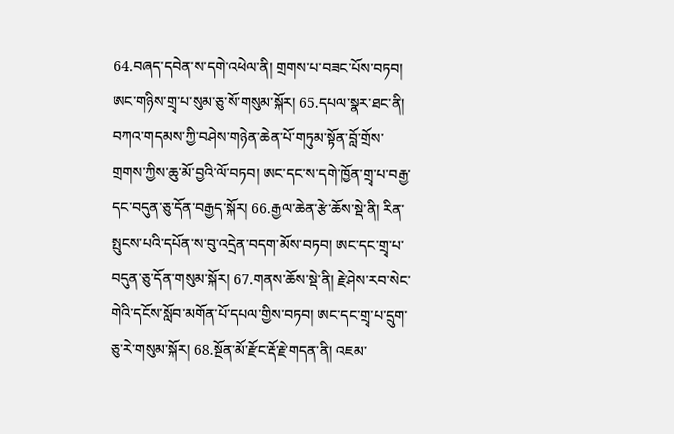64.བཞད་དབེན་ས་དགེ་འཕེལ་ནི། གྲགས་པ་བཟང་པོས་བཏབ། ཨང་གཉིས་གྲྭ་པ་སུམ་ཅུ་སོ་གསུམ་སྐོར། 65.དཔལ་སྣར་ཐང་ནི། བཀའ་གདམས་ཀྱི་བཤེས་གཉེན་ཆེན་པོ་གཏུམ་སྟོན་བློ་གྲོས་གྲགས་ཀྱིས་ཆུ་མོ་བྱའི་ལོ་བཏབ། ཨང་དང་ས་དགེ་ཁྱོན་གྲྭ་པ་བརྒྱ་དང་བདུན་ཅུ་དོན་བརྒྱད་སྐོར། 66.རྒྱལ་ཆེན་རྩེ་ཆོས་སྡེ་ནི། རིན་སྤུངས་པའི་དཔོན་ས་བུ་འདྲེན་བདག་མོས་བཏབ། ཨང་དང་གྲྭ་པ་བདུན་ཅུ་དོན་གསུམ་སྐོར། 67.གནས་ཆོས་སྡེ་ནི། རྗེ་ཤེས་རབ་སེང་གེའི་དངོས་སློབ་མགོན་པོ་དཔལ་གྱིས་བཏབ། ཨང་དང་གྲྭ་པ་དྲུག་ཅུ་རེ་གསུམ་སྐོར། 68.སྔོན་མོ་རྫོང་རྡོ་རྗེ་གདན་ནི། འཇམ་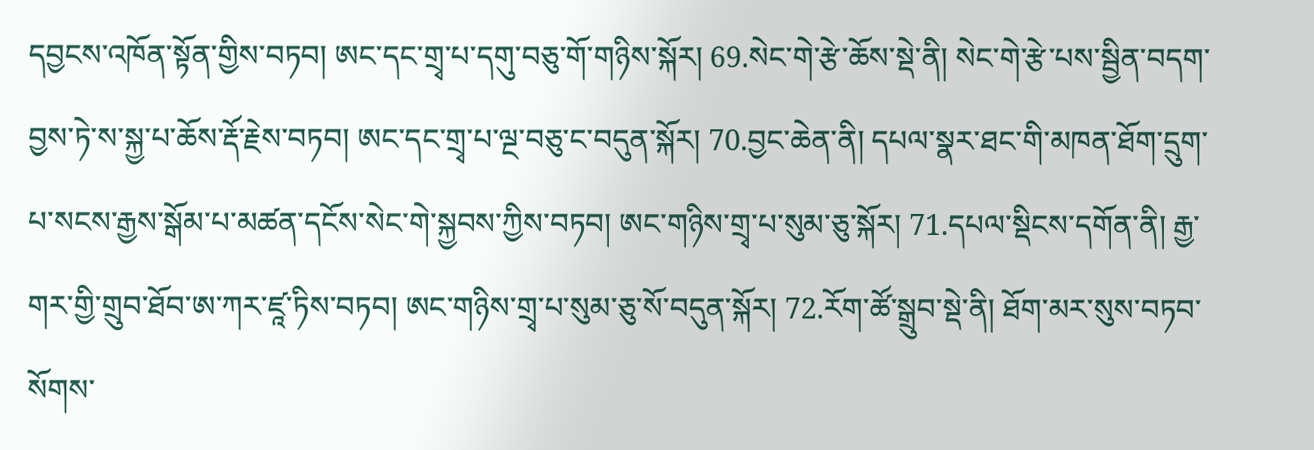དབྱངས་འཁོན་སྟོན་གྱིས་བཏབ། ཨང་དང་གྲྭ་པ་དགུ་བཅུ་གོ་གཉིས་སྐོར། 69.སེང་གེ་རྩེ་ཆོས་སྡེ་ནི། སེང་གེ་རྩེ་པས་སྦྱིན་བདག་བྱས་ཏེ་ས་སྐྱ་པ་ཆོས་རྡོ་རྗེས་བཏབ། ཨང་དང་གྲྭ་པ་ལྔ་བཅུ་ང་བདུན་སྐོར། 70.བྱང་ཆེན་ནི། དཔལ་སྣར་ཐང་གི་མཁན་ཐོག་དྲུག་པ་སངས་རྒྱས་སྒོམ་པ་མཚན་དངོས་སེང་གེ་སྐྱབས་ཀྱིས་བཏབ། ཨང་གཉིས་གྲྭ་པ་སུམ་ཅུ་སྐོར། 71.དཔལ་སྡིངས་དགོན་ནི། རྒྱ་གར་གྱི་གྲུབ་ཐོབ་ཨ་ཀར་ཛཱ་ཏིས་བཏབ། ཨང་གཉིས་གྲྭ་པ་སུམ་ཅུ་སོ་བདུན་སྐོར། 72.རོག་ཚོ་སྒྲུབ་སྡེ་ནི། ཐོག་མར་སུས་བཏབ་སོགས་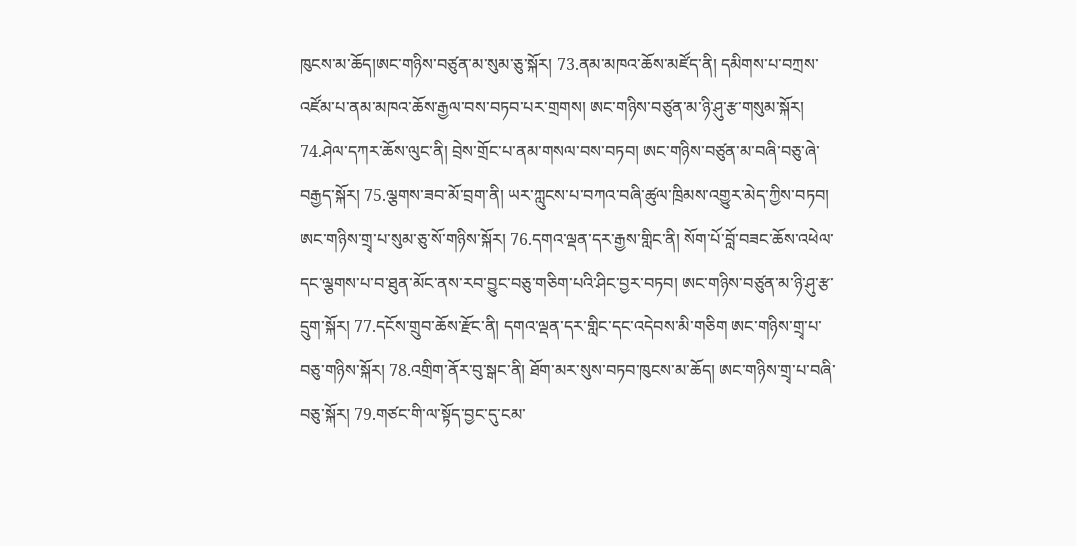ཁུངས་མ་ཆོད།ཨང་གཉིས་བཙུན་མ་སུམ་ཅུ་སྐོར། 73.ནམ་མཁའ་ཆོས་མཛོད་ནི། དམིགས་པ་བཀྲས་འཛོམ་པ་ནམ་མཁའ་ཆོས་རྒྱལ་བས་བཏབ་པར་གྲགས། ཨང་གཉིས་བཙུན་མ་ཉི་ཤུ་རྩ་གསུམ་སྐོར། 74.ཤེལ་དཀར་ཆོས་ལུང་ནི། བྲེས་གྲོང་པ་ནམ་གསལ་བས་བཏབ། ཨང་གཉིས་བཙུན་མ་བཞི་བཅུ་ཞེ་བརྒྱད་སྐོར། 75.ལྕགས་ཟབ་མོ་བྲག་ནི། ཡར་ཀླུངས་པ་བཀའ་བཞི་ཚུལ་ཁྲིམས་འགྱུར་མེད་ཀྱིས་བཏབ། ཨང་གཉིས་གྲྭ་པ་སུམ་ཅུ་སོ་གཉིས་སྐོར། 76.དགའ་ལྡན་དར་རྒྱས་གླིང་ནི། སོག་པོ་བློ་བཟང་ཆོས་འཕེལ་དང་ལྕགས་པ་བ་ཐུན་མོང་ནས་རབ་བྱུང་བཅུ་གཅིག་པའི་ཤིང་བྱར་བཏབ། ཨང་གཉིས་བཙུན་མ་ཉི་ཤུ་རྩ་དྲུག་སྐོར། 77.དངོས་གྲུབ་ཆོས་རྫོང་ནི། དགའ་ལྡན་དར་གླིང་དང་འདེབས་མི་གཅིག ཨང་གཉིས་གྲྭ་པ་བཅུ་གཉིས་སྐོར། 78.འགྲིག་ནོར་བུ་སྒང་ནི། ཐོག་མར་སུས་བཏབ་ཁུངས་མ་ཆོད། ཨང་གཉིས་གྲྭ་པ་བཞི་བཅུ་སྐོར། 79.གཙང་གི་ལ་སྟོད་བྱང་དུ་ངམ་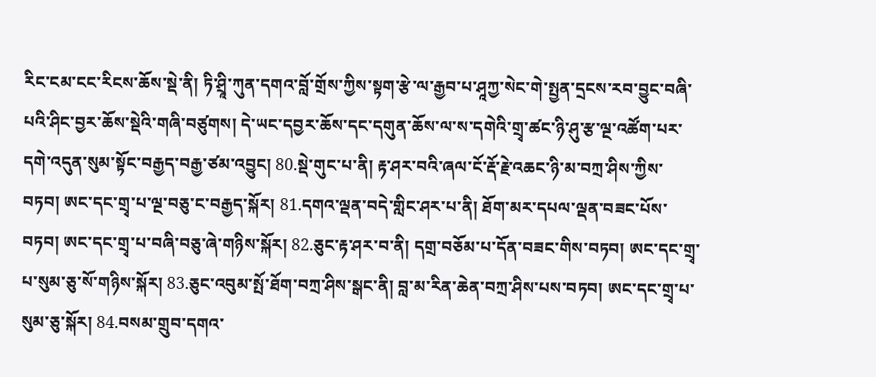རིང་ངམ་ངང་རིངས་ཆོས་སྡེ་ནི། ཏི་ཤྲཱི་ཀུན་དགའ་བློ་གྲོས་ཀྱིས་སྟག་རྩེ་ལ་རྒྱབ་པ་ཤཱཀྱ་སེང་གེ་སྤྱན་དྲངས་རབ་བྱུང་བཞི་པའི་ཤིང་བྱར་ཆོས་སྡེའི་གཞི་བཙུགས། དེ་ཡང་དབྱར་ཆོས་དང་དགུན་ཆོས་ལ་ས་དགེའི་གྲྭ་ཚང་ཉི་ཤུ་རྩ་ལྔ་འཚོག་པར་དགེ་འདུན་སུམ་སྟོང་བརྒྱད་བརྒྱ་ཙམ་འབྱུང། 80.སྡེ་གུང་པ་ནི། རྟ་ཤར་བའི་ཞལ་ངོ་རྡོ་རྗེ་འཆང་ཉི་མ་བཀྲ་ཤིས་ཀྱིས་བཏབ། ཨང་དང་གྲྭ་པ་ལྔ་བཅུ་ང་བརྒྱད་སྐོར། 81.དགའ་ལྡན་བདེ་གླིང་ཤར་པ་ནི། ཐོག་མར་དཔལ་ལྡན་བཟང་པོས་བཏབ། ཨང་དང་གྲྭ་པ་བཞི་བཅུ་ཞེ་གཉིས་སྐོར། 82.ཅུང་རྟ་ཤར་བ་ནི། དགྲ་བཅོམ་པ་དོན་བཟང་གིས་བཏབ། ཨང་དང་གྲྭ་པ་སུམ་ཅུ་སོ་གཉིས་སྐོར། 83.ཅུང་འབུམ་སྤོ་ཐོག་བཀྲ་ཤིས་སྒང་ནི། བླ་མ་རིན་ཆེན་བཀྲ་ཤིས་པས་བཏབ། ཨང་དང་གྲྭ་པ་སུམ་ཅུ་སྐོར། 84.བསམ་གྲུབ་དགའ་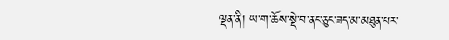ལྡན་ནི། ཡ་ག་ཆོས་སྡེ་བ་ནང་ཅུང་ཟད་མ་མཐུན་པར་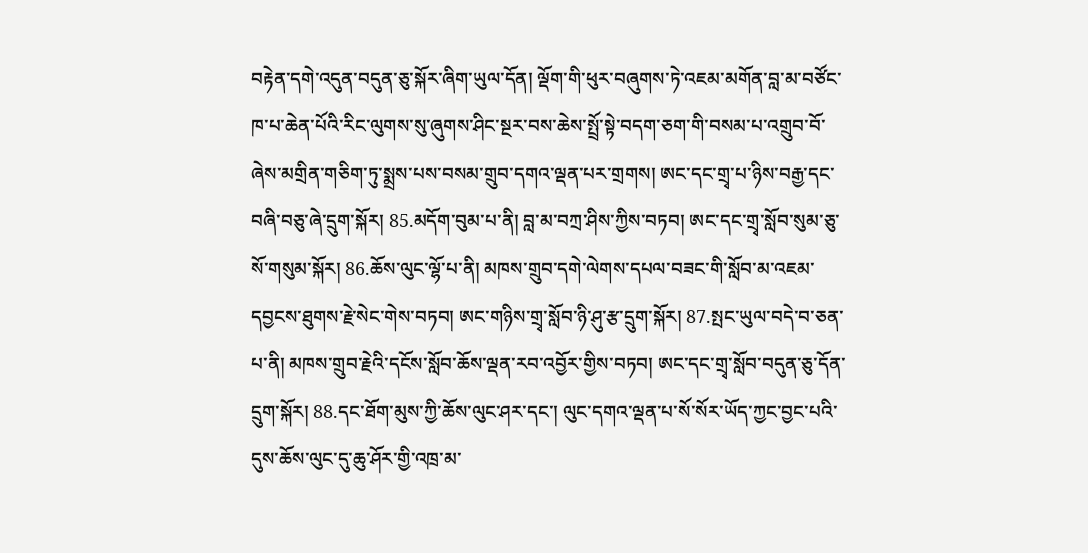བརྟེན་དགེ་འདུན་བདུན་ཅུ་སྐོར་ཞིག་ཡུལ་དོན། ལྡོག་གི་ཕུར་བཞུགས་ཏེ་འཇམ་མགོན་བླ་མ་བཙོང་ཁ་པ་ཆེན་པོའི་རིང་ལུགས་སུ་ཞུགས་ཤིང་སྔར་བས་ཆེས་སྤྲོ་སྟེ་བདག་ཅག་གི་བསམ་པ་འགྲུབ་བོ་ཞེས་མགྲིན་གཅིག་ཏུ་སྨྲས་པས་བསམ་གྲུབ་དགའ་ལྡན་པར་གྲགས། ཨང་དང་གྲྭ་པ་ཉིས་བརྒྱ་དང་བཞི་བཅུ་ཞེ་དྲུག་སྐོར། 85.མདོག་བུམ་པ་ནི། བླ་མ་བཀྲ་ཤིས་ཀྱིས་བཏབ། ཨང་དང་གྲྭ་སློབ་སུམ་ཅུ་སོ་གསུམ་སྐོར། 86.ཆོས་ལུང་ལྷོ་པ་ནི། མཁས་གྲུབ་དགེ་ལེགས་དཔལ་བཟང་གི་སློབ་མ་འཇམ་དབྱངས་ཐུགས་རྗེ་སེང་གེས་བཏབ། ཨང་གཉིས་གྲྭ་སློབ་ཉི་ཤུ་རྩ་དྲུག་སྐོར། 87.སྤང་ཡུལ་བདེ་བ་ཅན་པ་ནི། མཁས་གྲུབ་རྗེའི་དངོས་སློབ་ཆོས་ལྡན་རབ་འབྱོར་གྱིས་བཏབ། ཨང་དང་གྲྭ་སློབ་བདུན་ཅུ་དོན་དྲུག་སྐོར། 88.དང་ཐོག་མུས་ཀྱི་ཆོས་ལུང་ཤར་དང་། ལུང་དགའ་ལྡན་པ་སོ་སོར་ཡོད་ཀྱང་བྱང་པའི་དུས་ཆོས་ལུང་དུ་ཆུ་ཤོར་གྱི་འཁྲ་མ་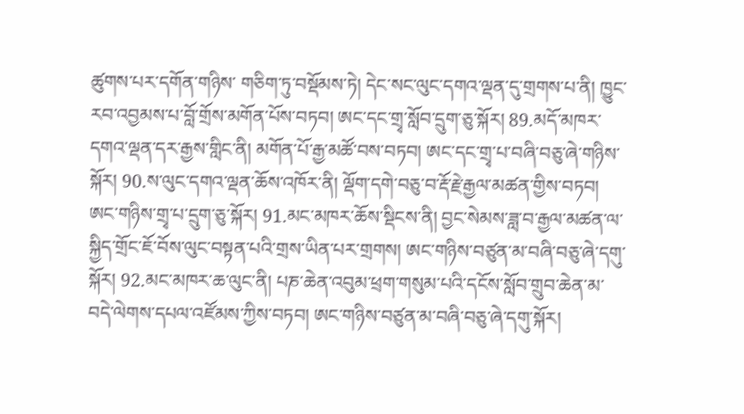ཚུགས་པར་དགོན་གཉིས་ གཅིག་ཏུ་བསྡོམས་ཏེ། དེང་སང་ལུང་དགའ་ལྡན་དུ་གྲགས་པ་ནི། ཁྱུང་རབ་འབྱམས་པ་བློ་གྲོས་མགོན་པོས་བཏབ། ཨང་དང་གྲྭ་སློབ་དྲུག་ཅུ་སྐོར། 89.མདོ་མཁར་དགའ་ལྡན་དར་རྒྱས་གླིང་ནི། མགོན་པོ་རྒྱ་མཚོ་བས་བཏབ། ཨང་དང་གྲྭ་པ་བཞི་བཅུ་ཞེ་གཉིས་སྐོར། 90.ས་ལུང་དགའ་ལྡན་ཆོས་འཁོར་ནི། ལྡོག་དགེ་བཅུ་བ་རྡོ་རྗེ་རྒྱལ་མཚན་གྱིས་བཏབ། ཨང་གཉིས་གྲྭ་པ་དྲུག་ཅུ་སྐོར། 91.མང་མཁར་ཆོས་སྡིངས་ནི། བྱང་སེམས་ཟླ་བ་རྒྱལ་མཚན་ལ་སྐྱིད་གྲོང་ཇོ་བོས་ལུང་བསྟན་པའི་གྲས་ཡིན་པར་གྲགས། ཨང་གཉིས་བཙུན་མ་བཞི་བཅུ་ཞེ་དགུ་སྐོར། 92.མང་མཁར་ཆ་ལུང་ནི། པཎ་ཆེན་འབུམ་ཕྲག་གསུམ་པའི་དངོས་སློབ་གྲུབ་ཆེན་མ་བདེ་ལེགས་དཔལ་འཛོམས་ཀྱིས་བཏབ། ཨང་གཉིས་བཙུན་མ་བཞི་བཅུ་ཞེ་དགུ་སྐོར།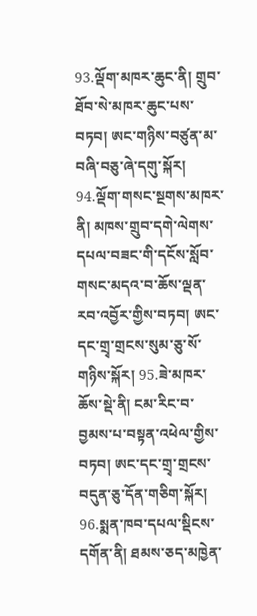93.ལྡོག་མཁར་ཆུང་ནི། གྲུབ་ཐོབ་སེ་མཁར་ཆུང་པས་བཏབ། ཨང་གཉིས་བཙུན་མ་བཞི་བཅུ་ཞེ་དགུ་སྐོར། 94.ལྡོག་གསང་སྔགས་མཁར་ནི། མཁས་གྲུབ་དགེ་ལེགས་དཔལ་བཟང་གི་དངོས་སློབ་གསང་མདའ་བ་ཆོས་ལྡན་རབ་འབྱོར་གྱིས་བཏབ། ཨང་དང་གྲྭ་གྲངས་སུམ་ཅུ་སོ་གཉིས་སྐོར། 95.ཟེ་མཁར་ཆོས་སྡེ་ནི། ངམ་རིང་བ་བྱམས་པ་བསྟན་འཕེལ་གྱིས་བཏབ། ཨང་དང་གྲྭ་གྲངས་བདུན་ཅུ་དོན་གཅིག་སྐོར། 96.སྨན་ཁབ་དཔལ་སྡིངས་དགོན་ནི། ཐམས་ཅད་མཁྱེན་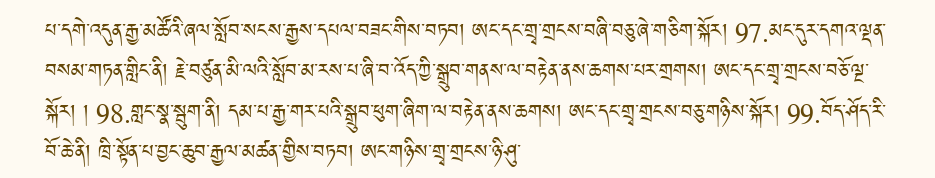པ་དགེ་འདུན་རྒྱ་མཚོའི་ཞལ་སློབ་སངས་རྒྱས་དཔལ་བཟང་གིས་བཏབ། ཨང་དང་གྲྭ་གྲངས་བཞི་བཅུ་ཞེ་གཅིག་སྐོར། 97.མང་དུར་དགའ་ལྡན་བསམ་གཏན་གླིང་ནི། རྗེ་བཙུན་མི་ལའི་སློབ་མ་རས་པ་ཞི་བ་འོད་ཀྱི་སྒྲུབ་གནས་ལ་བརྟེན་ནས་ཆགས་པར་གྲགས། ཨང་དང་གྲྭ་གྲངས་བཅོ་ལྔ་སྐོར། ། 98.གླང་སྣ་སྦུག་ནི། དམ་པ་རྒྱ་གར་པའི་སྒྲུབ་ཕུག་ཞིག་ལ་བརྟེན་ནས་ཆགས། ཨང་དང་གྲྭ་གྲངས་བཅུ་གཉིས་སྐོར། 99.བོད་ཤོད་རི་བོ་ཆེ་ནི། ཁྲི་སྟོན་པ་བྱང་ཆུབ་རྒྱལ་མཚན་གྱིས་བཏབ། ཨང་གཉིས་གྲྭ་གྲངས་ཉི་ཤུ་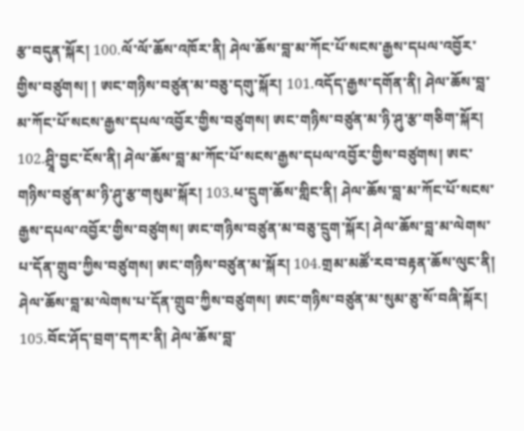རྩ་བདུན་སྐོར། 100.ལོ་ལོ་ཆོས་འཁོར་ནི། ཤེལ་ཆོས་བླ་མ་ཀོང་པོ་སངས་རྒྱས་དཔལ་འབྱོར་གྱིས་བཙུགས། ། ཨང་གཉིས་བཙུན་མ་བཅུ་དགུ་སྐོར། 101.འདོད་རྒྱས་དགོན་ནི། ཤེལ་ཆོས་བླ་མ་ཀོང་པོ་སངས་རྒྱས་དཔལ་འབྱོར་གྱིས་བཙུགས། ཨང་གཉིས་བཙུན་མ་ཉི་ཤུ་རྩ་གཅིག་སྐོར། 102.ཤྲཱི་བྱང་ངོས་ནི། ཤེལ་ཆོས་བླ་མ་ཀོང་པོ་སངས་རྒྱས་དཔལ་འབྱོར་གྱིས་བཙུགས། ཨང་གཉིས་བཙུན་མ་ཉི་ཤུ་རྩ་གསུམ་སྐོར། 103.ཕ་དྲུག་ཆོས་གླིང་ནི། ཤེལ་ཆོས་བླ་མ་ཀོང་པོ་སངས་རྒྱས་དཔལ་འབྱོར་གྱིས་བཙུགས། ཨང་གཉིས་བཙུན་མ་བཅུ་དྲུག་སྐོར། ཤེལ་ཆོས་བླ་མ་ལེགས་པ་དོན་གྲུབ་ཀྱིས་བཙུགས། ཨང་གཉིས་བཙུན་མ་སྐོར། 104.གྲམ་མཚོ་རབ་བརྟན་ཆོས་ལུང་ནི། ཤེལ་ཆོས་བླ་མ་ལེགས་པ་དོན་གྲུབ་ཀྱིས་བཙུགས། ཨང་གཉིས་བཙུན་མ་སུམ་ཅུ་སོ་བཞི་སྐོར། 105.བོང་ཤོད་བྲག་དཀར་ནི། ཤེལ་ཆོས་བླ་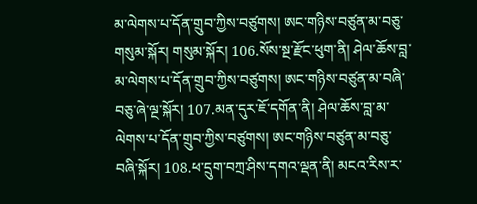མ་ལེགས་པ་དོན་གྲུབ་ཀྱིས་བཙུགས། ཨང་གཉིས་བཙུན་མ་བཅུ་གསུམ་སྐོར། གསུམ་སྐོར། 106.སོས་སྔ་རྫོང་ཕུག་ནི། ཤེལ་ཆོས་བླ་མ་ལེགས་པ་དོན་གྲུབ་ཀྱིས་བཙུགས། ཨང་གཉིས་བཙུན་མ་བཞི་བཅུ་ཞེ་ལྔ་སྐོར། 107.མན་དུར་ཇོ་དགོན་ནི། ཤེལ་ཆོས་བླ་མ་ལེགས་པ་དོན་གྲུབ་ཀྱིས་བཙུགས། ཨང་གཉིས་བཙུན་མ་བཅུ་བཞི་སྐོར། 108.ཕ་དྲུག་བཀྲ་ཤིས་དགའ་ལྡན་ནི། མངའ་རིས་ར་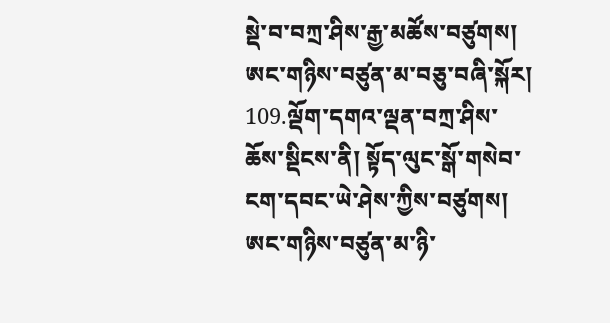སྡེ་བ་བཀྲ་ཤིས་རྒྱ་མཚོས་བཙུགས། ཨང་གཉིས་བཙུན་མ་བཅུ་བཞི་སྐོར། 109.ལྡོག་དགའ་ལྡན་བཀྲ་ཤིས་ཆོས་སྡིངས་ནི། སྟོད་ལུང་སྒོ་གསེབ་ངག་དབང་ཡེ་ཤེས་ཀྱིས་བཙུགས། ཨང་གཉིས་བཙུན་མ་ཉི་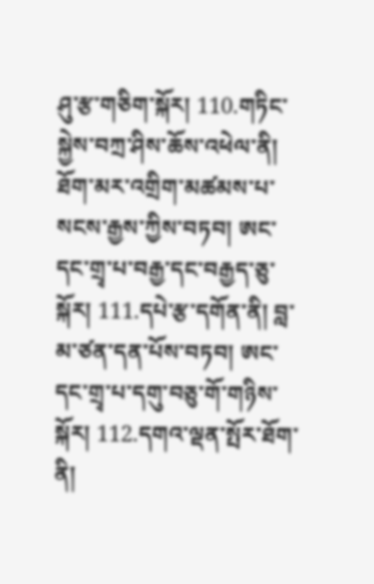ཤུ་རྩ་གཅིག་སྐོར། 110.གཏིང་སྐྱེས་བཀྲ་ཤིས་ཆོས་འཕེལ་ནི། ཐོག་མར་འགྲིག་མཚམས་པ་སངས་རྒྱས་ཀྱིས་བཏབ། ཨང་དང་གྲྭ་པ་བརྒྱ་དང་བརྒྱད་ཅུ་སྐོར། 111.དཔེ་རྩ་དགོན་ནི། བླ་མ་ཙན་དན་པོས་བཏབ། ཨང་དང་གྲྭ་པ་དགུ་བཅུ་གོ་གཉིས་སྐོར། 112.དགའ་ལྡན་སྤོར་ཐོག་ནི།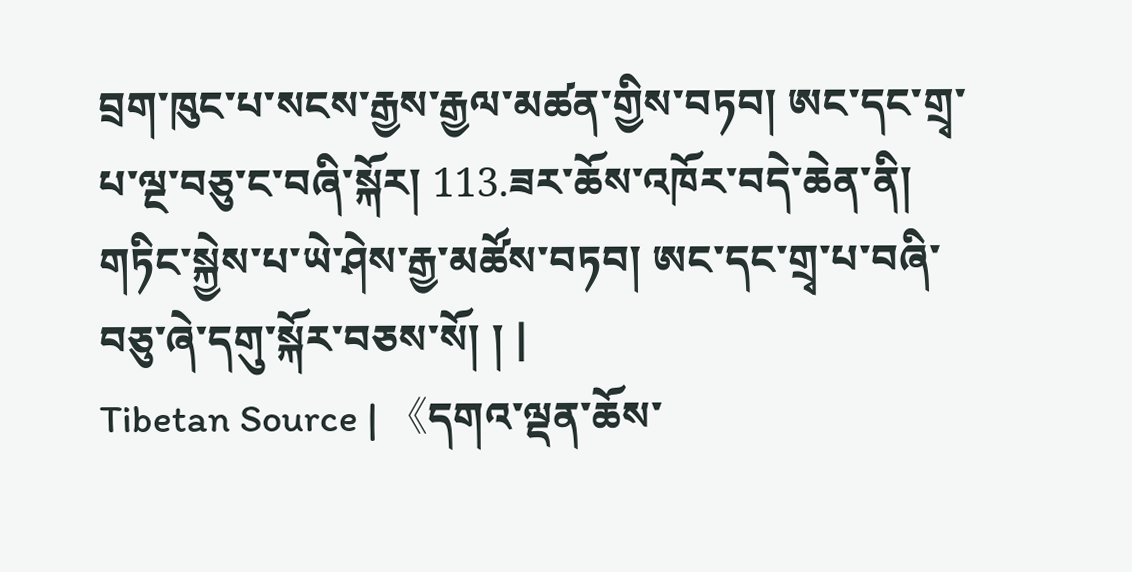བྲག་ཁུང་པ་སངས་རྒྱས་རྒྱལ་མཚན་གྱིས་བཏབ། ཨང་དང་གྲྭ་པ་ལྔ་བཅུ་ང་བཞི་སྐོར། 113.ཟར་ཆོས་འཁོར་བདེ་ཆེན་ནི། གཏིང་སྐྱེས་པ་ཡེ་ཤེས་རྒྱ་མཚོས་བཏབ། ཨང་དང་གྲྭ་པ་བཞི་བཅུ་ཞེ་དགུ་སྐོར་བཅས་སོ། ། |
Tibetan Source | 《དགའ་ལྡན་ཆོས་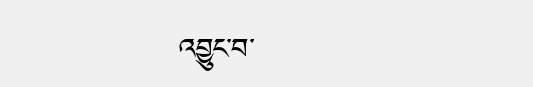འབྱུང་བ་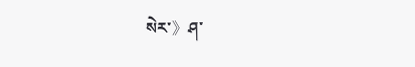སེར་》ཤ་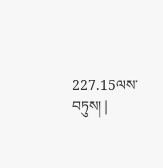227.15ལས་བཏུས། |